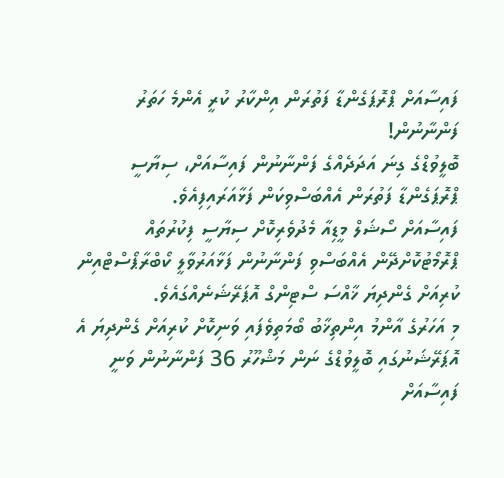ފައިސާއަށް ޕްރޮޕަގެންޑާ ފަތުރަން އިންކާރު ކުރީ އެންމެ ހަތަރު ފަންނާނުން!
ބޮލީވުޑްގެ ގިނަ އަދަދެއްގެ ފަންނާނުން ފައިސާއަށް، ސިޔާސީ ޕްރޮޕަގެންޑާ ފަތުރަން އެއްބަސްވިކަން ފަޅާއަރައިފިއެވެ.
ފައިސާއަށް ސޯޝަލް މީޑިއާ މެދުވެރިކޮށް ސިޔާސީ ފިކުރުތައް ޕްރޮމޯޓުކޮށްދޭން އެއްބަސްވި ފަންނާނުން ފަޅާއަރުވާލީ ކޯބްރާޕޯސްޓްއިން ކުރިއަށް ގެންދިޔަ ޚާއްސަ ސްޓިންގް އޮޕަރޭޝަނެއްގައެވެ.
މި އަހަރުގެ އާންމު އިންތިޚާބު ބޯމަތިވެފައި ވަނިކޮށް ކުރިއަށް ގެންދިޔަ އެ އޮޕަރޭޝަނުގައި ބޮލީވުޑްގެ ނަން މަޝްހޫރު 36 ފަންނާނުން ވަނީ ފައިސާއަށް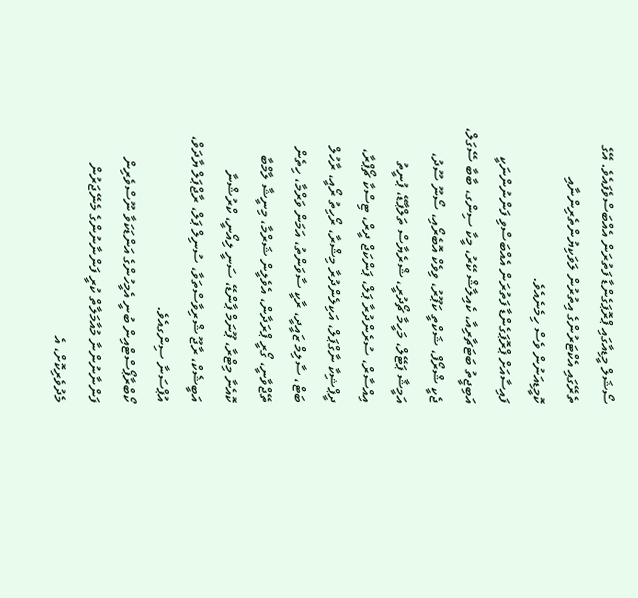ސޯޝަލް މީޑިއާގައި ޕްރޮޕަގެންޑާ ފަތުރަން އެއްބަސްވެފައެވެ. އޭގެ ތެރޭގައި އެކްޓަރުންގެ އިތުރުން ލަވަކިޔުންތެރިންނާއި ކޮމީޑިއަނުން ވެސް ހިމެނެއެވެ.
ފައިސާއަށް ޕްރޮޕަގެންޑާ ފަތުރަން އެއްބަސްވި ފަންނުންނަކީ އަބިޖީތު ބަޓަޗާރިއާ، ކެއިލާޝް ކޭރު، މީކާ ސިންގ، ބާބާ ސޭގަލް، ޖެކީ ޝްރޯފް، ޝަކްތީ ކަޕޫރު، ވިވެކް އޮބެރޯއި، ސޯނޫ ސޫދު، އަމީޝާ ޕަޓޭލް، މަހީމާ ޗޯދުރީ، ޝްރެޔާސް ތަލްޕާޑޭ، ޕުނީތު އިއްސާރް، ސުރެންދުރާ ޕަލް، ޕަންކަޖް ދީރް، ޓިސްކާ ޗޯޕްރާ، ދީޕްޝިކާ ނާގްޕަލް، އަކިލެންދުރާ މިޝްރާ، ރޯހިތު ރޯއީ، ރާހުލް ބަޓް، ސާލިމް ޒައީދީ، ރާކީ ސާވަންތު، އަމަން ވަރްމާ، ހިތެން ތޭޖްވާނީ، ގޯރީ ޕްރަދާން، އެވެލީން ޝަރްމާ، މިނީޝާ ލާމްބާ ކޮއެނާ މިޓްރާ، ޕޫނަމް ޕާންޑޭ، ސަނީ ލިއޯނީ، ކްރުޝްނާ އަބީޝެކް، ރާޖޫ ޝްރިވާސްތަވާ، ސުނިލް ޕަލް، ރާޖްޕަލް ޔާދަވް، އުޕްސަނާ ސިންގއެވެ.
ކޯބްރާޕޯސްޓްއިން ބުނީ އެމީހުންގެ އަންޑަކަވާ ނޫސްވެރިން ފަންނާނުންނާ މުއާމަލާތް ކުރީ ފަންނާނުންގެ މެނޭޖަރުން މެދުވެރިކޮށް، އެ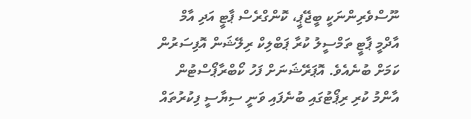ނޫސްވެރިންނަކީ ބީޖޭޕީ، ކޮންގްރެސް ޕާޓީ އަދި އާމް އާދްމީ ޕާޓީ ތަމްސީލު ކުރާ ޕަބްލިކް ރިލޭޝަން އޮފިސަރުން ކަމަށް ބުނެއެވެ. އޮޕަރޭޝަނަށް ފަހު ކޯބްރާޕޯސްޓުން އާންމު ކުރި ރިޕޯޓުގައި ބުނެފައި ވަނީ ސިޔާސީ ފިކުރުތައް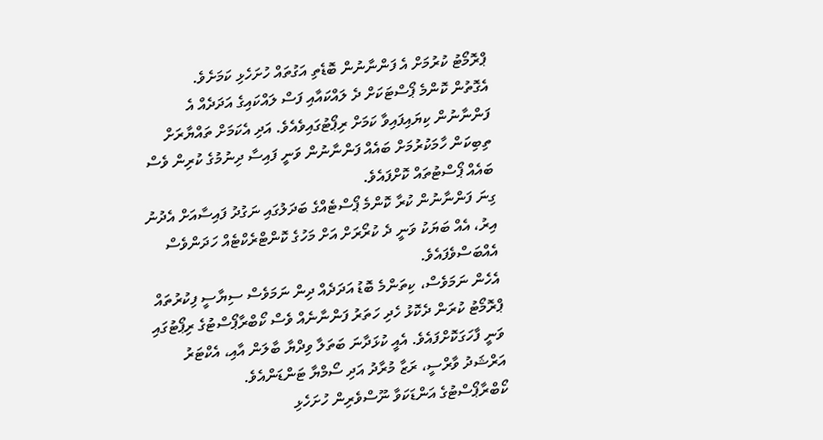ޕްރޮމޯޓު ކުރުމަށް އެ ފަންނާނުން ބޮޑެތި އަގުތައް ހުށަހެޅި ކަމަށެވެ.
އެގޮތުން ކޮންމެ ޕޯސްޓަކަށް ދެ ލައްކައާއި ފަސް ލައްކައިގެ އަދަދެއް އެ ފަންނާނުން ކިޔައިފައިވާ ކަމަށް ރިޕޯޓުގައިވެއެވެ. އަދި އެކަމަށް ތައްޔާރަށް ތިބިކަން ހާމަކުރުމަށް ބައެއް ފަންނާނުން ވަނީ ފައިސާ ދިނުމުގެ ކުރިން ވެސް ބައެއް ޕޯސްޓުތައް ކޮށްފައެވެ.
ގިނަ ފަންނާނުން ކުރާ ކޮންމެ ޕޯސްޓެއްގެ ބަދަލުގައި ނަގުދު ފައިސާއަށް އެދުނު އިރު، އެއް ބަޔަކު ވަނީ ދެ ކުރޯރަށް އަށް މަހުގެ ކޮންޓްރެކްޓެއް ހަދަންވެސް އެއްބަސްވެފައެވެ.
އެހެން ނަމަވެސް، ކިތަންމެ ބޮޑު އަދަދެއް ދިން ނަމަވެސް ސިޔާސީ ފިކުރުތައް ޕްރޮމޯޓު ކުރަން ދެކޮޅު ހެދި ހަތަރު ފަންނާނެއް ވެސް ކޯބްރާޕޯސްޓުގެ ރިޕޯޓުގައި ވަނީ ފާހަގަކޮށްފައެވެ. އެއީ ކުޅަދާނަ ބަތަލާ ވިދްޔާ ބާލަން އާއި، އެކްޓަރު އަރްޝަދު ވާރްސީ، ރަޒާ މުރާދު އަދި ސޯމްޔާ ޓަންޑަންއެވެ.
ކޯބްރާޕޯސްޓުގެ އަންޑަކަވާ ނޫސްވެރިން ހުށަހެޅި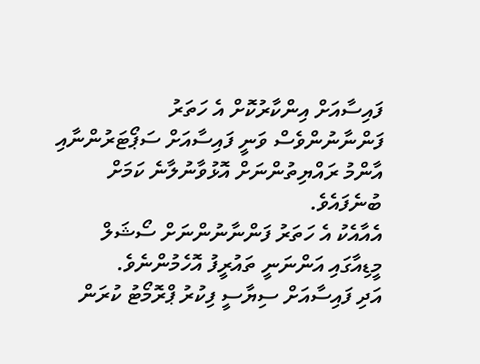ފައިސާއަށް އިންކާރުކޮށް އެ ހަތަރު ފަންނާނުންވެސް ވަނީ ފައިސާއަށް ސަޕޯޓަރުންނާއި އާންމު ރައްޔިތުންނަށް އޮޅުވާނުލާނެ ކަމަށް ބުނެފައެވެ.
އެއާއެކު އެ ހަތަރު ފަންނާނުންނަށް ސޯޝަލް މީޑިއާގައި އަންނަނީ ތައުރީފު އޮހެމުންނެވެ.
އަދި ފައިސާއަށް ސިޔާސީ ފިކުރު ޕްރޮމޯޓު ކުރަން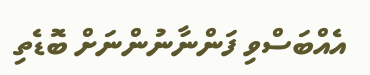އެއްބަސްވި ފަންނާނުންނަށް ބޮޑެތި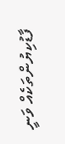ފާޑުކިޔުންތަކެއް ވަނީ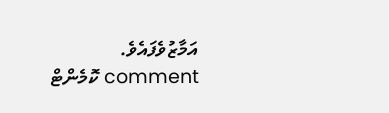އަމާޒުވެފައެވެ.
comment ކޮމެންޓް